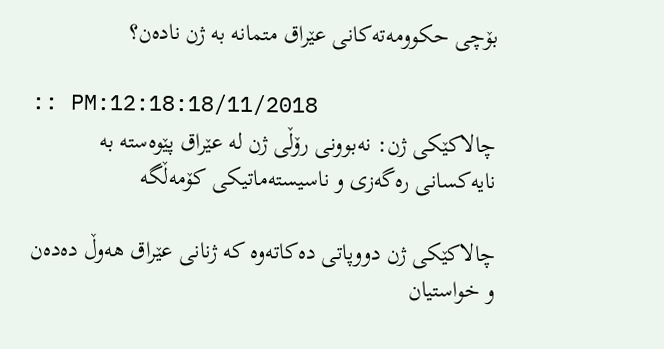بۆچی حكوومه‌ته‌كانی عێراق متمانه‌ به‌ ژن ناده‌ن؟

:: PM:12:18:18/11/2018
چالاكێكی ژن: نه‌بوونی رۆڵی ژن له‌ عێراق پێوه‌سته‌ به‌ نایه‌كسانی ره‌گه‌زی و ناسیسته‌ماتیكی كۆمه‌ڵگه‌

چالاكێكی ژن دووپاتی ده‌كاته‌وه‌ كه‌ ژنانی عێراق هه‌وڵ ده‌ده‌ن و خواستیان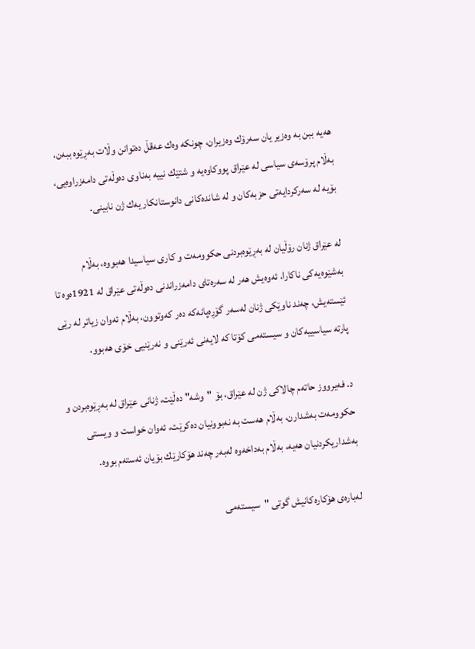هه‌یه‌ ببن به‌ وه‌زیر یان سه‌رۆك وه‌زیران، چونكه‌ وه‌ك عه‌قڵ ده‌توانن وڵات به‌ڕێوه‌ ببه‌ن، به‌ڵام پرۆسه‌ی سیاسی له‌ عێراق پووكاوه‌یه‌ و شتێك نییه‌ به‌ناوی ده‌وڵه‌تی دامه‌زراوه‌یی، بۆیه‌ له‌ سه‌ركردایه‌تی حزبه‌كان و له‌ شانده‌كانی دانوستانكار یه‌ك ژن نابینی.

له‌ عێراق ژنان رۆڵیان له‌ به‌ڕێوه‌بردنی حكوومه‌ت و كاری سیاسیدا هه‌بووه‌، به‌ڵام به‌شێوه‌یه‌كی ناكارا، ئه‌وه‌یش هه‌ر له‌ سه‌ره‌تای دامه‌زراندنی ده‌وڵه‌تی عێراق له‌ 1921ه‌وه‌ تا ئێسته‌یش، چه‌ند ناوێكی ژنان له‌سه‌ر گۆڕه‌پانه‌كه‌ ده‌ر كه‌وتوون، به‌ڵام ئه‌وان زیاتر له‌ رێی پارته‌ سیاسییه‌كان و سیسته‌می كۆتا كه‌ لایه‌نی ئه‌رێنی و نه‌رێنیی خۆی هه‌بوو.

د. فه‌یرووز حاته‌م چالاكی ژن له‌ عێراق، بۆ "وشه‌" ده‌ڵێت، ژنانی عێراق له‌ به‌ڕێوه‌بردن و حكوومه‌ت به‌شدارن، به‌ڵام هه‌ست به‌ نه‌بوونیان ده‌كرێت، ئه‌وان خواست و ویستی به‌شداریكردنیان هه‌یه‌، به‌ڵام به‌داخه‌وه‌ له‌به‌ر چه‌ند هۆكارێك بۆیان ئه‌سته‌م بووه‌.

له‌باره‌ی هۆكاره‌كانیش گوتی "سیسته‌می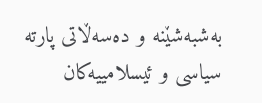به‌شبه‌شێنه‌ و ده‌سه‌ڵاتی پارته‌ سیاسی و ئیسلامییه‌كان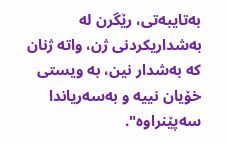به‌تایبه‌تی، رێگرن له‌ به‌شداریكردنی ژن، واته‌ ژنان كه‌ به‌شدار نین، به‌ ویستی خۆیان نییه‌ و به‌سه‌ریاندا سه‌پێنراوه‌".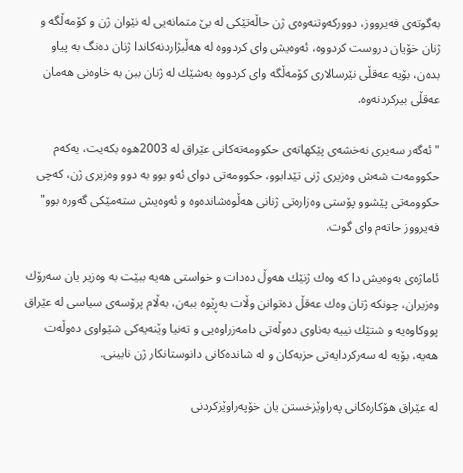به‌گوته‌ی فه‌یرووز، دووركه‌وتنه‌وه‌ی ژن حاڵه‌تێكی له‌ بێ متمانه‌یی له‌ نێوان ژن و كۆمه‌ڵگه‌ و ژنان خۆیان دروست كردووه‌، ئه‌وه‌یش وای كردووه‌ له‌ هه‌ڵبژاردنه‌كاندا ژنان ده‌نگ به‌ پیاو بده‌ن، بۆیه‌ عه‌قڵی نێرسالاری كۆمه‌ڵگه‌ وای كردووه‌ به‌شێك له‌ ژنان ببن به‌ خاوه‌نی هه‌مان عه‌قڵی بیركردنه‌وه‌.

"ئه‌گه‌ر سه‌یری نه‌خشه‌ی پێكهاته‌ی حكوومه‌ته‌كانی عێراق له‌ 2003ه‌وه‌ بكه‌یت، یه‌كه‌م حكوومه‌ت شه‌ش وه‌زیری ژنی تێدابوو، حكوومه‌تی دوای ئه‌و بوو به‌ دوو وه‌زیری ژن، كه‌چی حكوومه‌تی پێشوو پۆستی وه‌زاره‌تی ژنانی هه‌ڵوه‌شانده‌وه‌ و ئه‌وه‌یش سته‌مێكی گه‌وره‌ بوو" فه‌یرووز حاته‌م وای گوت.

ئاماژه‌ی به‌وه‌یش دا كه‌ وه‌ك ژنێك هه‌وڵ ده‌دات و خواستی هه‌یه‌ ببێت به‌ وه‌زیر یان سه‌رۆك وه‌زیران، چونكه‌ ژنان وه‌ك عه‌قڵ ده‌توانن وڵات به‌ڕێوه‌ ببه‌ن، به‌ڵام پرۆسه‌ی سیاسی له‌ عێراق پووكاوه‌یه‌ و شتێك نییه‌ به‌ناوی ده‌وڵه‌تی دامه‌زراوه‌یی و ته‌نیا وێنه‌یه‌كی شێواوی ده‌وڵه‌ت هه‌یه‌، بۆیه‌ له‌ سه‌ركردایه‌تی حزبه‌كان و له‌ شانده‌كانی دانوستانكار ژن نابینی.

له‌ عێراق هۆكاره‌كانی په‌راوێزخستن یان خۆپه‌راوێزكردنی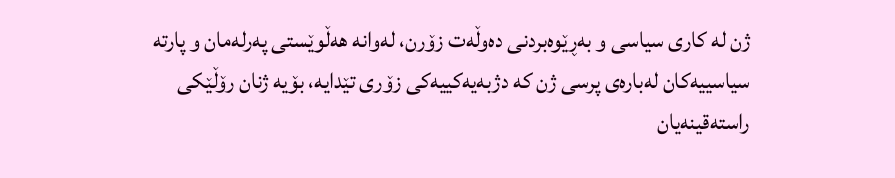ژن له‌ كاری سیاسی و به‌ڕێوه‌بردنی ده‌وڵه‌ت زۆرن، له‌وانه‌ هه‌ڵوێستی په‌رله‌مان و پارته‌ سیاسییه‌كان له‌باره‌ی پرسی ژن كه‌ دژبه‌یه‌كییه‌كی زۆری تێدایه‌، بۆیه‌ ژنان رۆڵێكی راسته‌قینه‌یان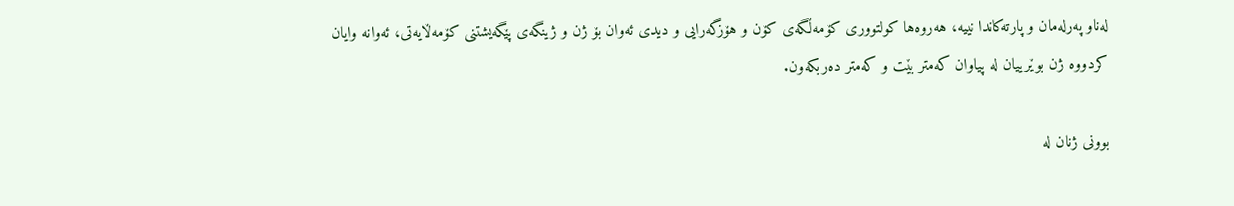له‌ناو په‌رله‌مان و پارته‌كاندا نییه‌، هه‌روه‌ها كولتووری كۆمه‌ڵگه‌ی كۆن و هۆزگه‌رایی و دیدی ئه‌وان بۆ ژن و ژینگه‌ی پێگه‌یشتنی كۆمه‌ڵایه‌تی، ئه‌وانه‌ وایان كردووه‌ ژن بوێرییان له‌ پیاوان كه‌متر بێت و كه‌متر ده‌ربكه‌ون.

بوونی ژنان له‌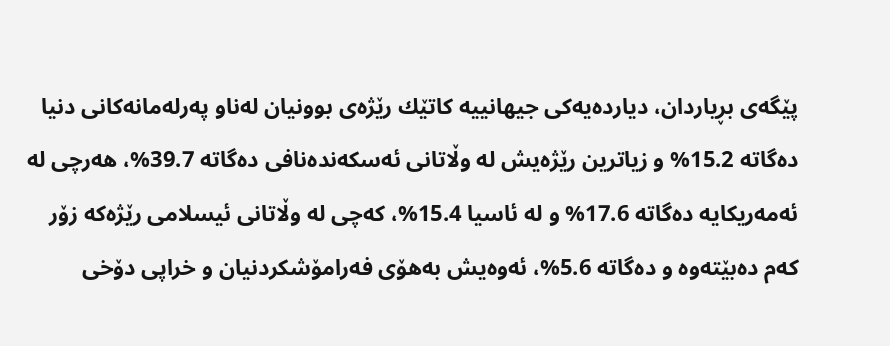پێگه‌ی بڕیاردان، دیارده‌یه‌كی جیهانییه‌ كاتێك رێژه‌ی بوونیان له‌ناو په‌رله‌مانه‌كانی دنیا ده‌گاته‌ 15.2% و زیاترین رێژه‌یش له‌ وڵاتانی ئه‌سكه‌نده‌نافی ده‌گاته‌ 39.7%، هه‌رچی له‌ ئه‌مه‌ریكایه‌ ده‌گاته‌ 17.6% و له‌ ئاسیا 15.4%، كه‌چی له‌ وڵاتانی ئیسلامی رێژه‌كه‌ زۆر كه‌م ده‌بێته‌وه‌ و ده‌گاته‌ 5.6%، ئه‌وه‌یش به‌هۆی فه‌رامۆشكردنیان و خراپی دۆخی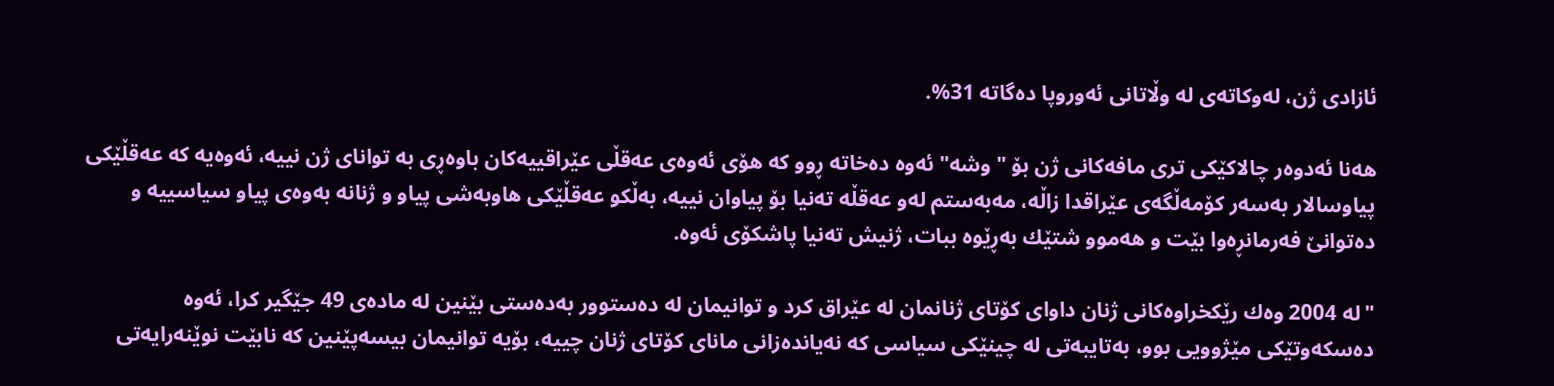ئازادی ژن، له‌وكاته‌ی له‌ وڵاتانی ئه‌وروپا ده‌گاته‌ 31%.

هه‌نا ئه‌دوه‌ر چالاكێكی تری مافه‌كانی ژن بۆ "وشه‌" ئه‌وه‌ ده‌خاته‌ ڕوو كه‌ هۆی ئه‌وه‌ی عه‌قڵی عێراقییه‌كان باوه‌ڕی به‌ توانای ژن نییه‌، ئه‌وه‌یه‌ كه‌ عه‌قڵێكی پیاوسالار به‌سه‌ر كۆمه‌ڵگه‌ی عێراقدا زاڵه‌، مه‌به‌ستم له‌و عه‌قڵه‌ ته‌نیا بۆ پیاوان نییه‌، به‌ڵكو عه‌قڵێكی هاوبه‌شی پیاو و ژنانه‌ به‌وه‌ی پیاو سیاسییه‌ و ده‌توانێ فه‌رمانڕه‌وا بێت و هه‌موو شتێك به‌ڕێوه‌ ببات، ژنیش ته‌نیا پاشكۆی ئه‌وه‌.

"له‌ 2004 وه‌ك رێكخراوه‌كانی ژنان داوای كۆتای ژنانمان له‌ عێراق كرد و توانیمان له‌ ده‌ستوور به‌ده‌ستی بێنین له‌ ماده‌ی 49 جێگیر كرا، ئه‌وه‌ ده‌سكه‌وتێكی مێژوویی بوو، به‌تایبه‌تی له‌ چینێكی سیاسی كه‌ نه‌یانده‌زانی مانای كۆتای ژنان چییه‌، بۆیه‌ توانیمان بیسه‌پێنین كه‌ نابێت نوێنه‌رایه‌تی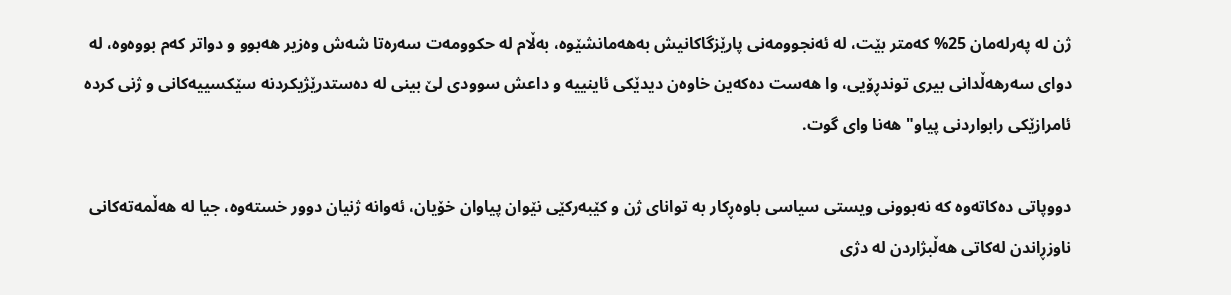ژن له‌ په‌رله‌مان 25% كه‌متر بێت، له‌ ئه‌نجوومه‌نی پارێزگاكانیش به‌هه‌مانشێوه‌، به‌ڵام له‌ حكوومه‌ت سه‌ره‌تا شه‌ش وه‌زیر هه‌بوو و دواتر كه‌م بووه‌وه‌، له‌ دوای سه‌رهه‌ڵدانی بیری توندڕۆیی، وا هه‌ست ده‌كه‌ین خاوه‌ن دیدێكی ئاینییه‌ و داعش سوودی لێ بینی له‌ ده‌ستدرێژیكردنه‌ سێكسییه‌كانی و ژنی كرده‌ ئامرازێكی رابواردنی پیاو" هه‌نا وای گوت.

دووپاتی ده‌كاته‌وه‌ كه‌ نه‌بوونی ویستی سیاسی باوه‌ڕكار به‌ توانای ژن و كێبه‌ركێی نێوان پیاوان خۆیان، ئه‌وانه‌ ژنیان دوور خسته‌وه‌، جیا له‌ هه‌ڵمه‌ته‌كانی ناوزڕاندن له‌كاتی هه‌ڵبژاردن له‌ دژی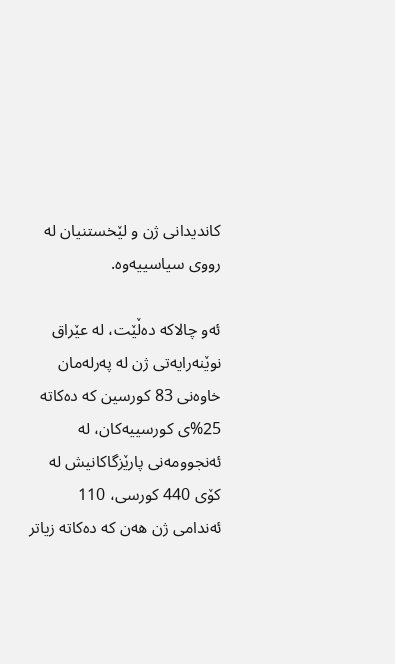كاندیدانی ژن و لێخستنیان له‌ رووی سیاسییه‌وه‌.

ئه‌و چالاكه‌ ده‌ڵێت، له‌ عێراق نوێنه‌رایه‌تی ژن له‌ په‌رله‌مان خاوه‌نی 83 كورسین كه‌ ده‌كاته‌  25%ی كورسییه‌كان، له‌ ئه‌نجوومه‌نی پارێزگاكانیش له‌ كۆی 440 كورسی، 110 ئه‌ندامی ژن هه‌ن كه‌ ده‌كاته‌ زیاتر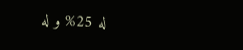له‌ 25% و له‌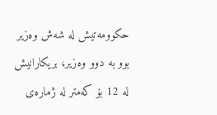حكوومه‌تیش له‌ شه‌ش وه‌زیر بوو به‌ دوو وه‌زیر، بریكارانیش له‌ 12 بۆ كه‌متر له‌ ژماره‌ی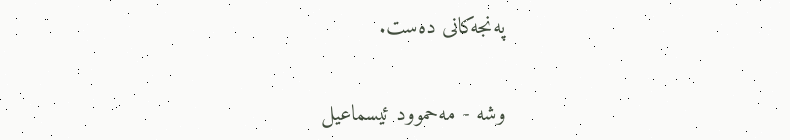په‌نجه‌كانی ده‌ست.


وشە - مه‌حموود ئیسماعیل